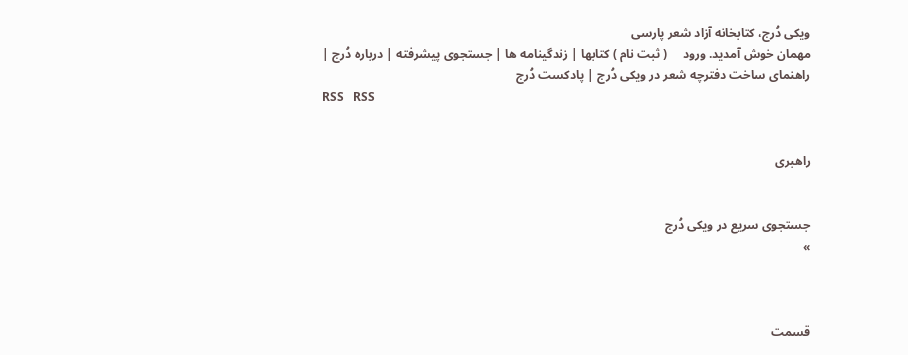ویکی دُرج، کتابخانه آزاد شعر پارسی
مهمان خوش آمدید. ورود     ( ثبت نام ) کتابها | زندگینامه ها | جستجوی پیشرفته | درباره دُرج | راهنمای ساخت دفترچه شعر در ویکی دُرج | پادکست دُرج
RSS   RSS


راهبری


جستجوی سریع در ویکی دُرج
»



قسمت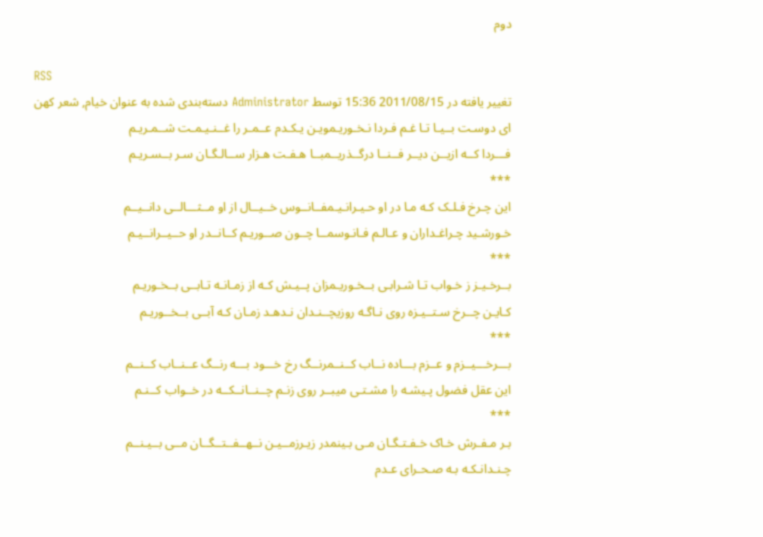دوم

RSS
تغییر یافته در 2011/08/15 15:36 توسط Administrator دسته‌بندی شده به عنوان خیام, شعر کهن
ای دوسـت بــیـا تـا غـم فـردا نـخـوریـمویـن یـکـدم عــمـر را غــنـیـمـت شــمـریـم
فـــردا کــه ازیــن دیــر فــنــا درگــذریــمبــا هـفـت هـزار ســالـگـان سـر بــسـریـم
***
این چـرخ فـلـک کـه مـا در او حـیـرانـیـمفــانــوس خــیــال از او مــثـــالــی دانــیــم
خـورشـید چـراغـداران و عـالـم فـانـوسمــا چــون صــوریـم کــانــدر او حــیــرانــیـم
***
بــرخـیـز ز خـواب تـا شـرابـی بــخـوریـمزان پــیـش کـه از زمـانـه تـابــی بــخـوریـم
کـایـن چــرخ سـتــیـزه روی نـاگـه روزیچــنـدان نـدهـد زمـان کـه آبــی بــخــوریـم
***
بـــرخـــیــزم و عــزم بـــاده نــاب کــنــمرنــگ رخ خـــود بـــه رنــگ عــنــاب کــنــم
این عقل فضول پـیشـه را مشـتـی میبــر روی زنـم چــنــانــکــه در خــواب کــنـم
***
بـر مـفـرش خـاک خـفـتـگـان مـی بـینمدر زیـرزمــیـن نــهــفــتــگــان مــی بــیـنــم
چـنـدانـکـه بـه صـحـرای عـدم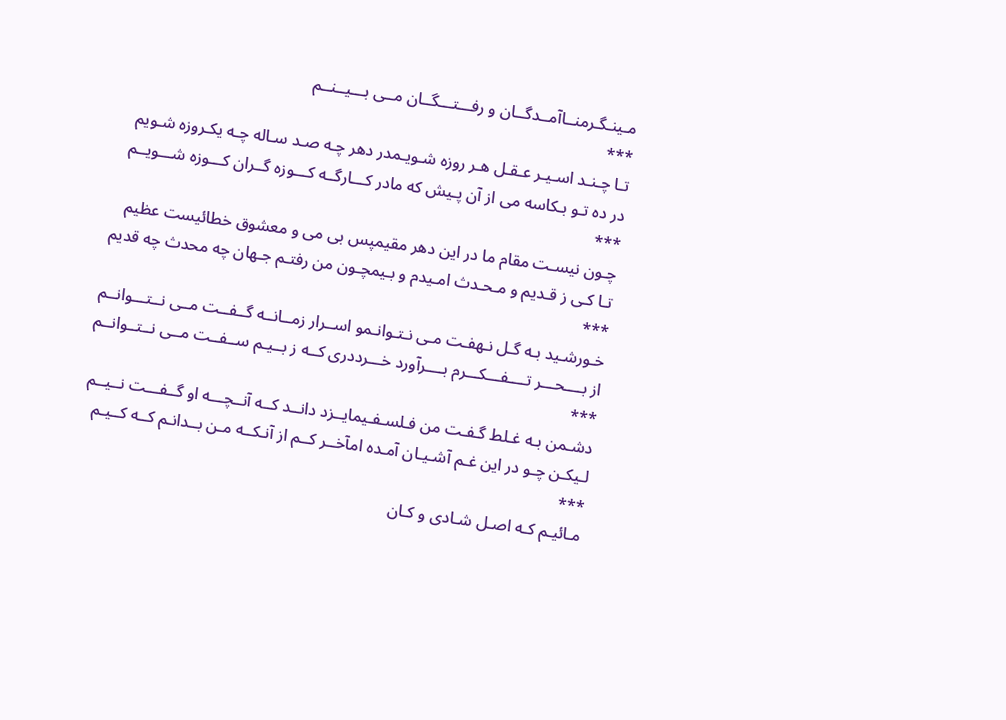مـینـگـرمنــاآمــدگــان و رفـــتـــگــان مــی بـــیــنــم
***
تـا چـنـد اسـیـر عـقـل هـر روزه شـویـمدر دهر چـه صـد سـاله چـه یکـروزه شـویم
در ده تـو بـکاسه می از آن پـیش که مادر کـــارگــه کـــوزه گــران کـــوزه شـــویــم
***
چـون نیسـت مقام ما در این دهر مقیمپس بی می و معشوق خطائیست عظیم
تـا کـی ز قـدیم و مـحـدث امـیدم و بـیمچـون من رفتـم جـهان چه محدث چه قدیم
***
خـورشـید بـه گـل نـهفـت مـی نـتـوانـمو اســرار زمــانــه گــفــت مــی نــتـــوانــم
از بــــحـــر تــــفـــکـــرم بــــرآورد خـــرددری کــه ز بــیـم ســفــت مــی نــتــوانــم
***
دشـمن بـه غـلط گـفـت من فـلسـفـیمایــزد دانــد کــه آنــچـــه او گــفـــت نــیــم
لـیکـن چـو در این غـم آشـیـان آمـده امآخــر کــم از آنـکــه مـن بــدانـم کــه کــیـم
***
مـائیـم کـه اصـل شـادی و کـان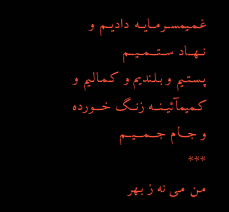غـمـیمســرمــایــه دادیــم و نــهــاد ســتـــمــیــم
پـسـتـیم و بـلـندیم و کـمـالـیم و کـمیمآئیــنــه زنــگ خـــورده و جـــام جـــمـــیــم
***
مـن مـی نه ز بـهر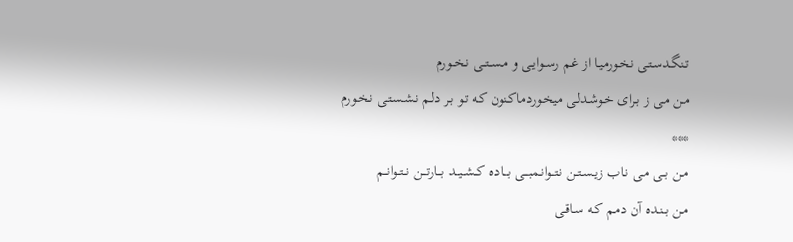تـنگـدسـتـی نخـورمیـا از غـم رســوایـی و مـســتــی نـخــورم
مـن مـی ز بـرای خـوشـدلـی میخـوردماکـنون کـه تـو بـر دلـم نـشـسـتـی نـخـورم
***
مـن بــی مـی نـاب زیـسـتــن نـتــوانـمبـــی بـــاده کــشــیــد بـــارتـــن نــتــوانــم
مـن بــنـده آن دمـم کـه سـاقـی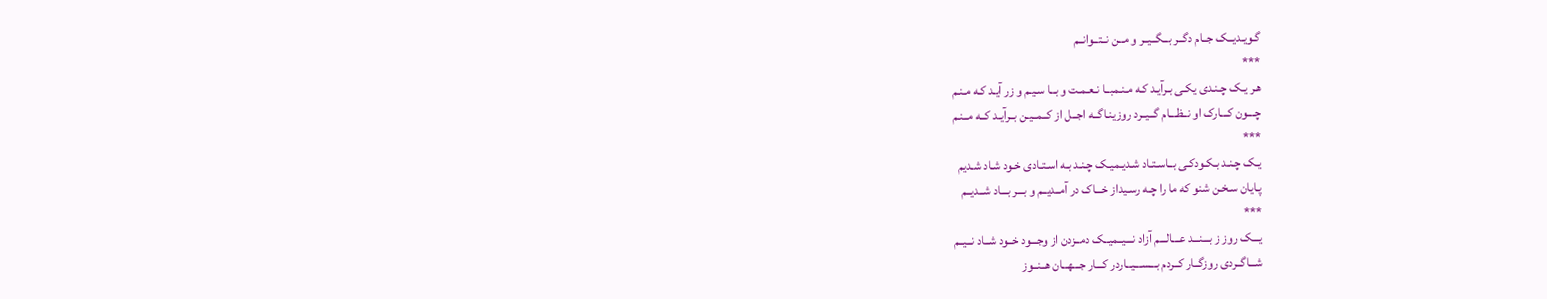گـویـدیــک جــام دگــر بــگــیــر و مــن نــتــوانــم
***
هـر یـک چـنـدی یکـی بـرآیـد کـه مـنـمبــا نـعـمـت و بــا سـیـم و زر آیـد کـه مـنـم
چـــون کـــارک او نــظـــام گــیــرد روزینـاگــه اجــل از کــمــیـن بــرآیـد کــه مــنـم
***
یـک چـنـد بـکـودکـی بــاسـتـاد شـدیـمیـک چـنـد بـه اسـتـادی خـود شـاد شـدیم
پـایان سـخـن شنو که ما را چـه رسـیداز خـــاک در آمــدیــم و بـــر بـــاد شــدیــم
***
یـــک روز ز بـــنـــد عـــالـــم آزاد نـــیــمیــک دمــزدن از وجـــود خــود شــاد نــیــم
شـــاگــردی روزگــار کــردم بـــســـیــاردر کـــار جـــهــان هــنــوز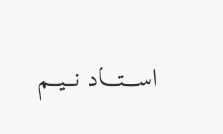اســـتـــاد نــیــم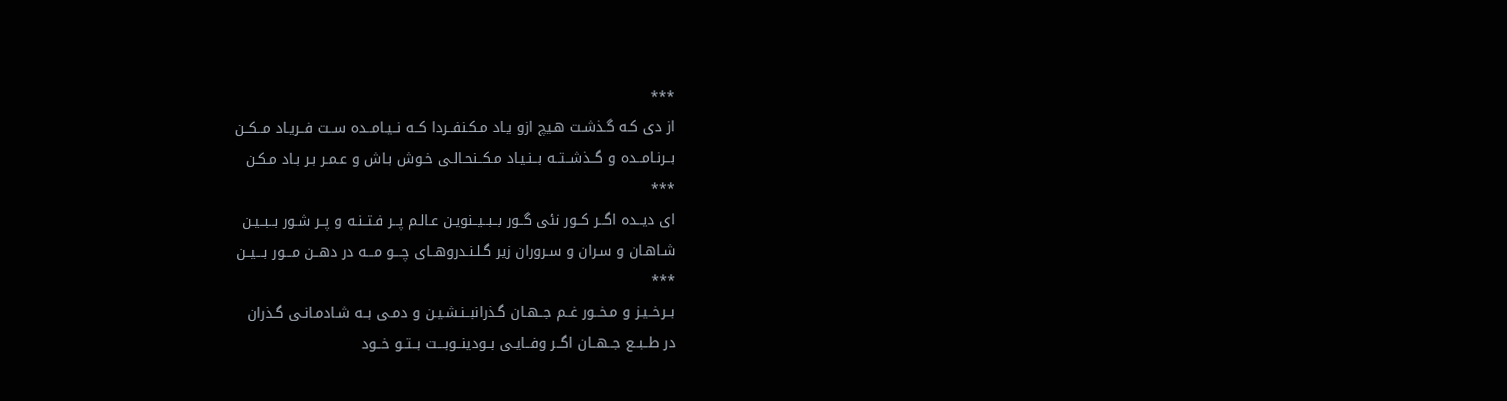***
از دی کـه گـذشـت هـیچ ازو یـاد مـکـنفــردا کــه نــیـامــده ســت فــریـاد مــکــن
بــرنـامــده و گــذشــتــه بــنـیـاد مـکــنحـالـی خـوش بـاش و عـمـر بـر بـاد مـکـن
***
ای دیــده اگــر کــور نئی گــور بــبــیــنویـن عـالـم پــر فـتــنـه و پــر شـور بــبــیـن
شـاهـان و سـران و سـروران زیر گـلـنـدروهــای چـــو مـــه در دهــن مـــور بـــیــن
***
بــرخــیـز و مـخــور غــم جــهـان گـذرانبــنـشـیـن و دمـی بــه شـادمـانـی گـذران
در طــبــع جــهــان اگــر وفــایـی بــودینــوبـــت بــتــو خــود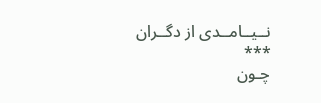نــیــامــدی از دگــران
***
چـون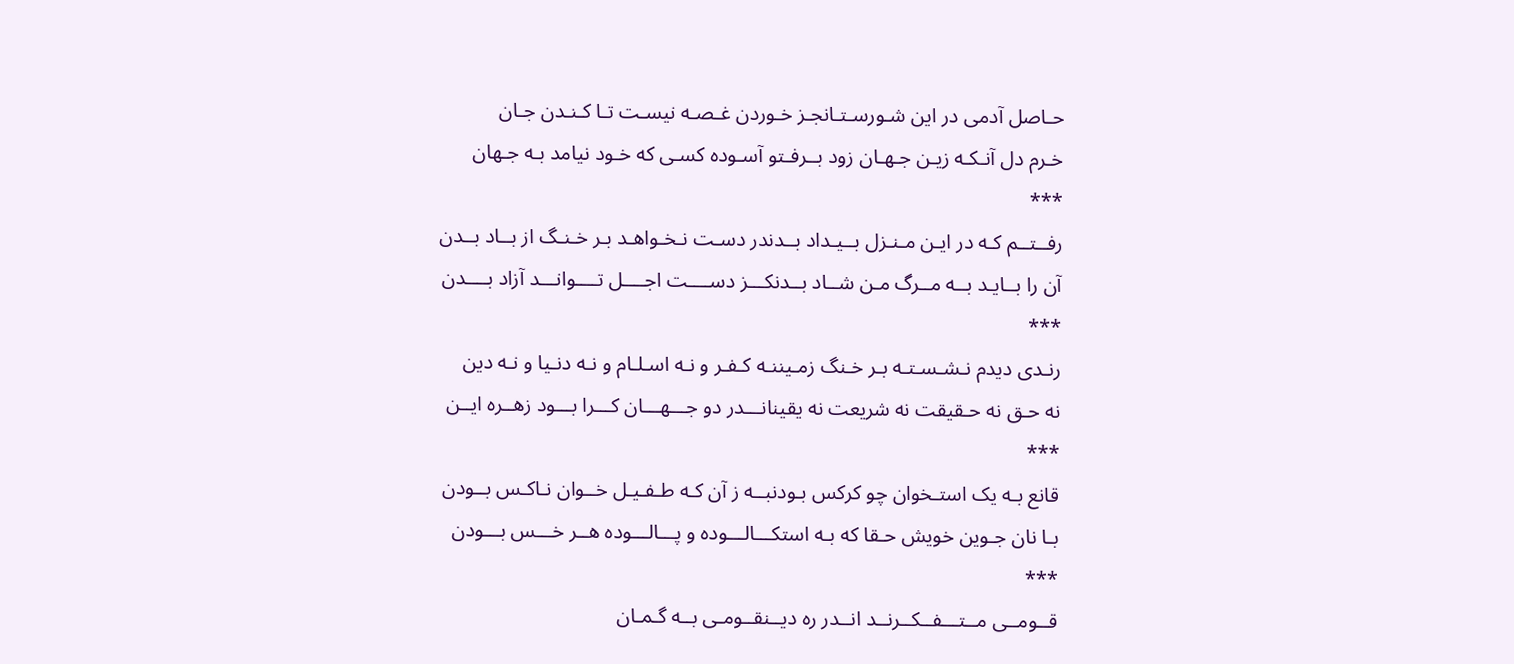حـاصل آدمی در این شـورسـتـانجـز خـوردن غـصـه نیسـت تـا کـنـدن جـان
خـرم دل آنـکـه زیـن جـهـان زود بــرفـتو آسـوده کسـی که خـود نیامد بـه جـهان
***
رفــتــم کـه در ایـن مـنـزل بــیـداد بــدندر دسـت نـخـواهـد بـر خـنـگ از بــاد بــدن
آن را بــایـد بــه مــرگ مـن شــاد بــدنکـــز دســــت اجــــل تــــوانـــد آزاد بــــدن
***
رنـدی دیدم نـشـسـتـه بـر خـنگ زمـیننـه کـفـر و نـه اسـلـام و نـه دنـیا و نـه دین
نه حـق نه حـقیقت نه شریعت نه یقینانـــدر دو جـــهـــان کـــرا بـــود زهــره ایــن
***
قانع بـه یک استـخوان چو کرکس بـودنبــه ز آن کـه طـفـیـل خــوان نـاکـس بــودن
بـا نان جـوین خویش حـقا که بـه استکـــالـــوده و پـــالـــوده هــر خـــس بـــودن
***
قــومــی مــتـــفــکــرنــد انــدر ره دیــنقــومـی بــه گـمـان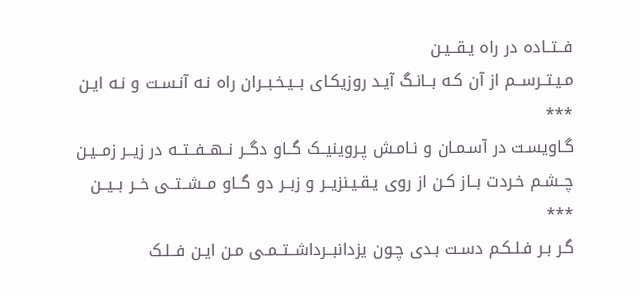فــتــاده در راه یـقــیـن
مـیـتــرســم از آن کـه بــانـگ آیـد روزیکـای بــیـخـبــران راه نـه آنـسـت و نـه ایـن
***
گـاویسـت در آسـمـان و نـامـش پـروینیــک گــاو دگــر نــهــفــتــه در زیــر زمــیـن
چــشـم خـردت بــاز کـن از روی یـقـیـنزیــر و زبــر دو گــاو مــشــتــی خــر بــیــن
***
گـر بـر فـلـکـم دسـت بـدی چـون یزدانبــرداشــتــمـی مـن ایـن فــلـک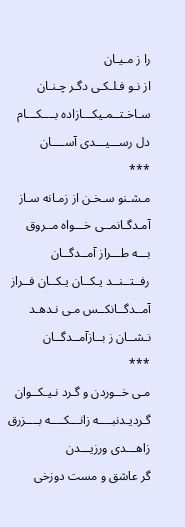را ز مـیـان
از نـو فـلـکـی دگـر چـنـان سـاخـتــمـیکـــازاده بــــکـــام دل رســـیـــدی آســــان
***
مـشـنو سـخـن از زمـانه سـاز آمـدگـانمــی خـــواه مــروق بـــه طـــراز آمــدگــان
رفــتــنــد یـکــان یـکــان فــراز آمــدگــانکــس مـی نـدهـد نـشــان ز بــازآمــدگــان
***
مـی خــوردن و گـرد نـیـکــوان گـردیـدنبــــه زانـــکــــه بــــزرق زاهـــدی ورزیـــدن
گر عاشق و مست دوزخی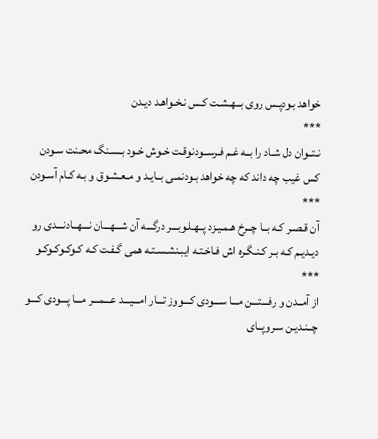خواهد بـودپـس روی بــهـشـت کـس نـخـواهـد دیـدن
***
نـتــوان دل شـاد را بــه غـم فـرســودنوقـت خـوش خـود بـسـنگ محـنت سـودن
کس غیب چه داند که چه خواهد بـودنمـی بــایـد و مـعـشـوق و بـه کـام آسـودن
***
آن قـصـر کـه بــا چــرخ هـمـیـزد پــهـلـوبـــر درگـــه آن شـــهـــان نـــهــادنـــدی رو
دیـدیـم کـه بـر کـنـگـره اش فـاخـتـه ایبـنشـسـتـه همی گـفـت کـه کـوکـوکـوکـو
***
از آمــدن و رفـــتـــن مـــا ســـودی کـــووز تـــار امـــیـــد عـــمـــر مـــا پـــودی کـــو
چــنـدیـن سـروپــای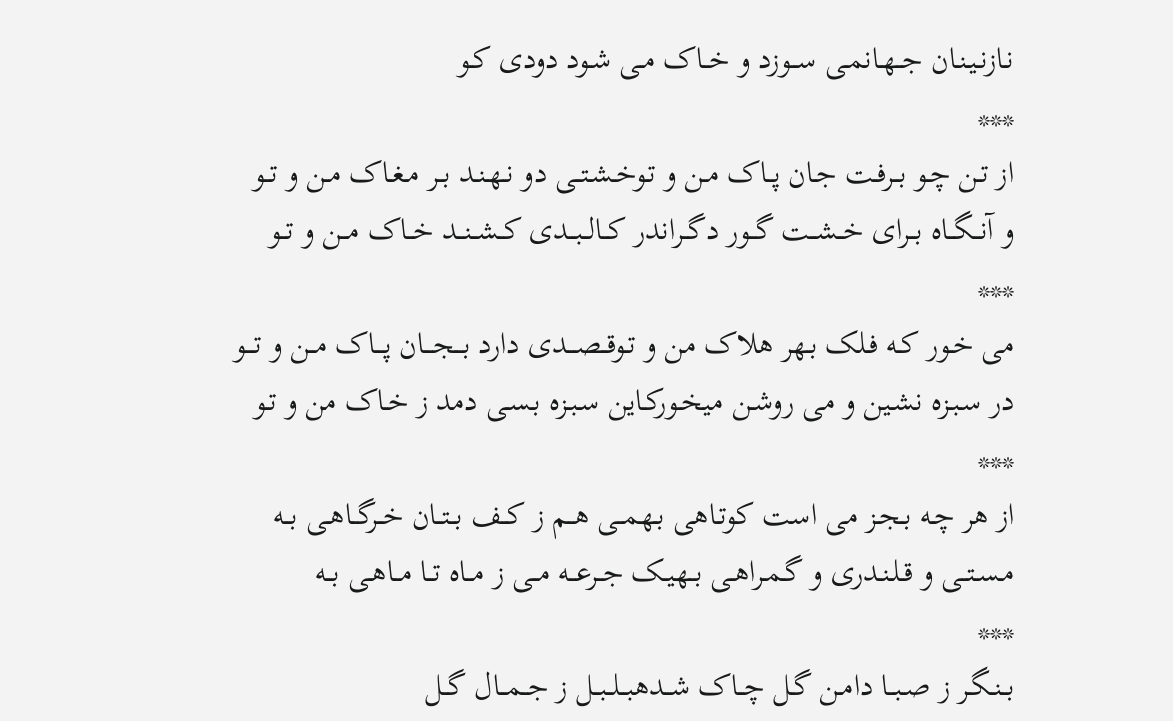نـازنـیـنـان جــهـانمـی ســوزد و خــاک مـی شـود دودی کـو
***
از تـن چـو بــرفـت جـان پــاک مـن و تـوخـشـتــی دو نـهـنـد بــر مـغـاک مـن و تــو
و آنــگــاه بــرای خــشــت گــور دگــراندر کــالــبــدی کــشــنــد خــاک مــن و تــو
***
می خـور کـه فـلک بـهر هلاک من و تـوقــصـــدی دارد بـــجـــان پـــاک مــن و تـــو
در سـبـزه نشـین و می روشـن میخـورکـاین سـبـزه بـسـی دمد ز خـاک من و تـو
***
از هر چـه بـجـز می است کوتـاهی بـهمــی هــم ز کــف بــتــان خــرگــاهـی بــه
مـسـتــی و قـلـنـدری و گـمـراهـی بــهیـک جــرعــه مــی ز مــاه تــا مــاهـی بــه
***
بــنـگـر ز صـبــا دامـن گـل چــاک شــدهبــلــبــل ز جــمــال گــل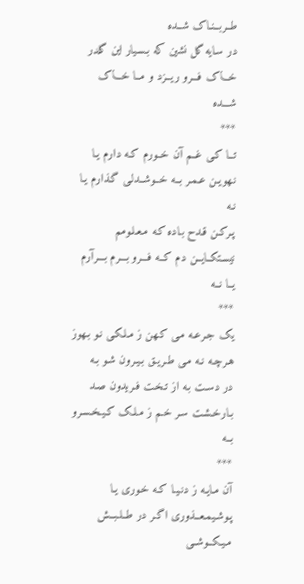طــربــنـاک شــده
در سـایه گل نشین که بـسـیار این گلدر خـــاک فـــرو ریــزد و مــا خـــاک شـــده
***
تــا کـی غــم آن خــورم کـه دارم یـا نـهویـن عـمـر بــه خــوشــدلـی گـذارم یـا نـه
پـرکـن قـدح بـاده کـه مـعـلـومم نیسـتکــایــن دم کــه فـــرو بـــرم بـــرآرم یــا نــه
***
یک جـرعـه مـی کـهن ز مـلـکـی نـو بـهوز هـرچـه نـه مـی طـریـق بـیـرون شـو بـه
در دسـت بـه از تـخـت فـریدون صـد بـارخـشـت سـر خـم ز مـلـک کـیـخـسـرو بــه
***
آن مـایـه ز دنـیـا کـه خـوری یـا پـوشـیمـعــذوری اگـر در طــلـبــش مـیـکــوشــی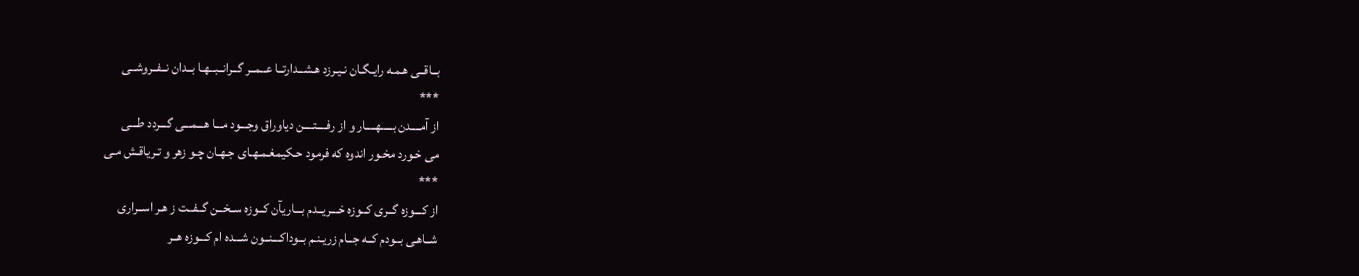بــاقــی هـمـه رایـگـان نـیـرزد هـشــدارتــا عــمــر گــرانــبــهـا بــدان نــفــروشــی
***
از آمــــدن بـــــهــــار و از رفــــتــــن دیاوراق وجـــود مـــا هـــمـــی گـــردد طـــی
می خـورد مخـور اندوه که فرمود حـکیمغـمـهـای جـهـان چـو زهر و تـریاقـش مـی
***
از کـــوزه گــری کــوزه خـــریــدم بـــاریآن کــوزه ســخــن گــفــت ز هـر اســراری
شــاهـی بــودم کــه جــام زریـنـم بــوداکـــنــون شـــده ام کـــوزه هــر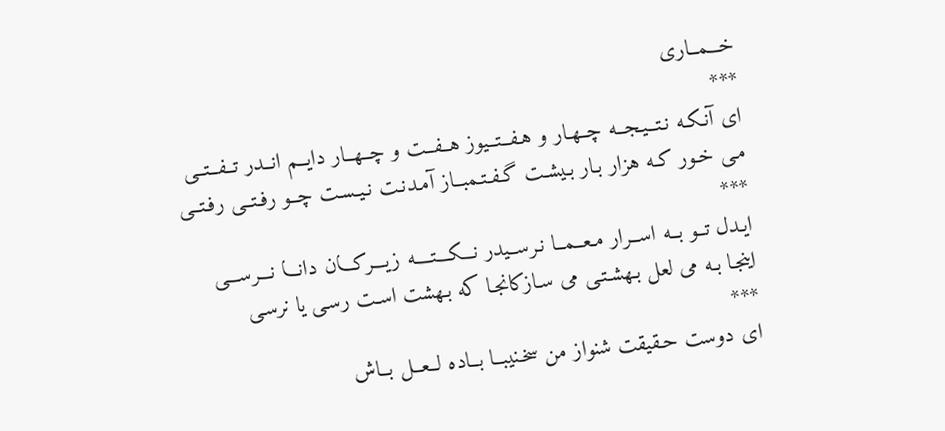خـــمــاری
***
ای آنـکـه نـتــیـجــه چــهـار و هـفــتــیوز هــفــت و چــهــار دایــم انــدر تــفــتــی
مـی خـور کـه هزار بـار بـیشـت گـفـتـمبــاز آمـدنـت نـیـسـت چــو رفـتــی رفـتــی
***
ایـدل تــو بــه اســرار مـعــمــا نـرســیدر نـــکـــتــــه زیـــرکـــان دانـــا نـــرســـی
اینجـا بـه می لعل بـهشـتـی می سـازکانجـا که بـهشت اسـت رسـی یا نرسـی
***
ای دوست حـقیقت شنواز من سخـنیبــا بــاده لــعــل بــاش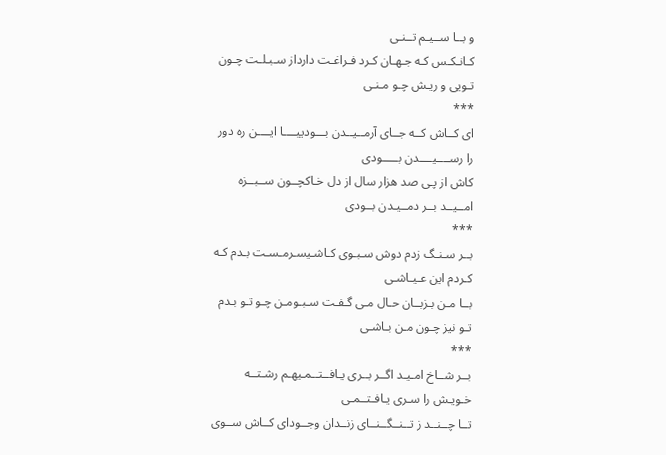و بــا ســیـم تــنـی
کـانـکـس کـه جـهـان کـرد فـراغـت دارداز سـبـلـت چـون تـویی و ریـش چـو مـنـی
***
ای کــاش کــه جــای آرمــیــدن بـــودییــــا ایــــن ره دور را رســــیــــدن بـــــودی
کاش از پـی صد هزار سال از دل خـاکچــون ســبــزه امــیــد بــر دمــیـدن بــودی
***
بــر سـنـگ زدم دوش سـبـوی کـاشـیسـرمـسـت بـدم کـه کـردم این عـیـاشـی
بــا مـن بـزبــان حـال مـی گـفـت سـبـومـن چـو تـو بـدم تـو نیز چـون مـن بـاشـی
***
بــر شــاخ امـیـد اگــر بــری یـافــتــمـیهـم رشـتــه خـویـش را سـری یـافـتــمـی
تــا چــنــد ز تــنــگــنــای زنــدان وجــودای کــاش ســوی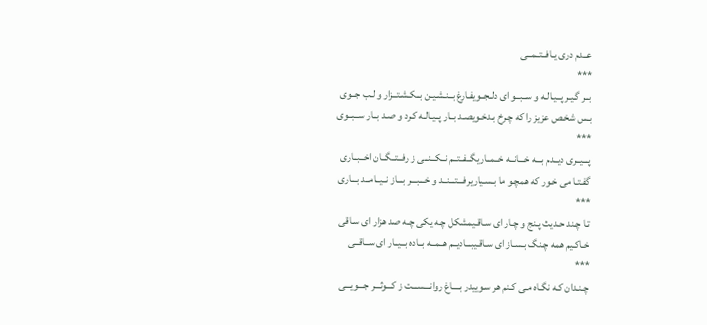عــدم دری یـافــتــمــی
***
بــر گـیـر پــیـالـه و ســبــو ای دلـجــویفـارغ بــنـشـیـن بــکـشـتــزار و لـب جــوی
بـس شخـص عزیز را که چـرخ بـدخـویصـد بــار پــیـالـه کـرد و صـد بــار ســبــوی
***
پـــیــری دیــدم بـــه خـــانــه خــمــاریگــفــتــم نــکــنــی ز رفــتــگــان اخــبــاری
گفـتـا می خـور که همچـو ما بـسـیاریرفـــتـــنــد و خـــبـــر بـــاز نــیــامــد بـــاری
***
تـا چـند حـدیث پـنج و چـار ای سـاقـیمشکل چـه یکی چـه صد هزار ای سـاقی
خـاکـیم همه چـنگ بـسـاز ای سـاقـیبـــادیــم هــمــه بــاده بــیــار ای ســاقــی
***
چـنـدان کـه نگـاه مـی کـنم هر سـوییدر بــــاغ روانـــســـت ز کـــوثـــر جـــویـــی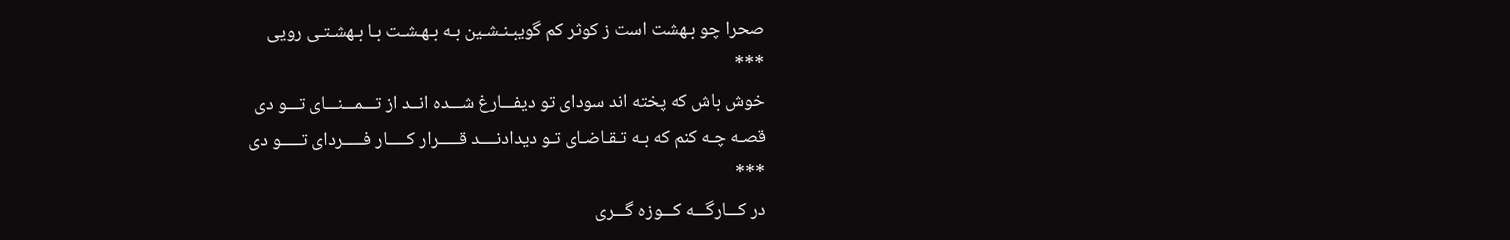صحرا چو بـهشت است ز کوثر کم گویبـنـشـین بـه بـهـشـت بـا بـهشـتـی رویی
***
خوش باش که پخته اند سودای تو دیفـــارغ شـــده انــد از تـــمـــنـــای تـــو دی
قصـه چـه کنم که بـه تـقـاضـای تـو دیدادنــــد قـــــرار کـــــار فـــــردای تـــــو دی
***
در کـــارگـــه کـــوزه گـــری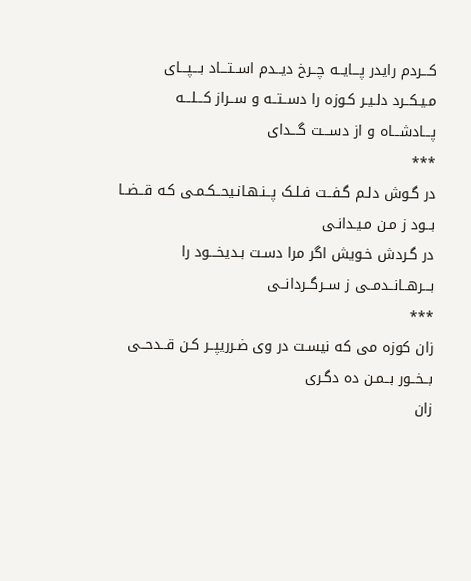کـــردم رایدر پـــایــه چــرخ دیــدم اســتـــاد بـــپـــای
مـیـکــرد دلـیـر کـوزه را دســتــه و ســراز کـــلـــه پـــادشـــاه و از دســـت گـــدای
***
در گـوش دلـم گـفــت فـلـک پــنـهـانـیحــکـمـی کـه قــضــا بــود ز مـن مـیـدانـی
در گـردش خـویش اگر مرا دسـت بـدیخـــود را بـــرهــانــدمــی ز ســرگــردانــی
***
زان کوزه می که نیسـت در وی ضـرریپــر کـن قــدحــی بــخــور بــمـن ده دگـری
زان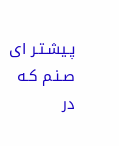پـیشـتـر ای صـنـم کـه در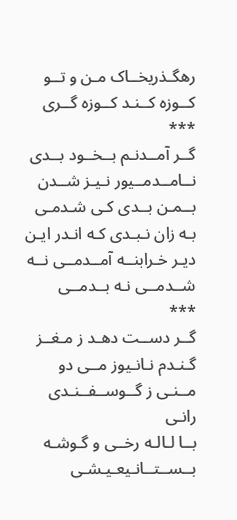رهگـذریخــاک مـن و تــو کــوزه کــنـد کــوزه گــری
***
گــر آمــدنـم بــخــود بــدی نــامــدمــیور نـیـز شــدن بــمـن بــدی کـی شـدمـی
بـه زان نـبـدی کـه انـدر ایـن دیـر خـرابنــه آمــدمــی نــه شــدمــی نـه بــدمــی
***
گــر دســت دهـد ز مـغــز گـنـدم نـانـیوز مــی دو مــنـی ز گــوســفــنـدی رانـی
بــا لـالـه رخــی و گـوشـه بــســتــانـیعـیـشـی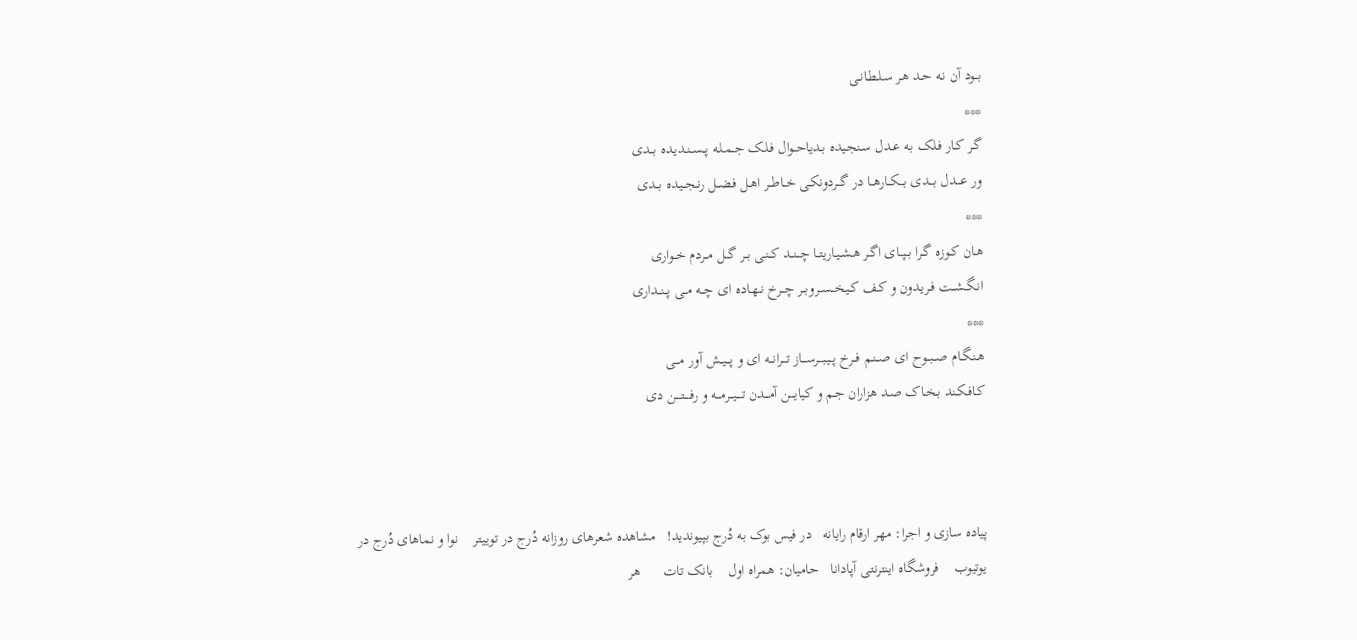بــود آن نـه حـد هـر سـلـطـانـی
***
گـر کـار فـلک بـه عـدل سـنجـیده بـدیاحــوال فـلـک جــمـلـه پــســنـدیـده بــدی
ور عـــدل بـــدی بـــکــارهــا در گــردونکـی خــاطــر اهـل فـضــل رنـجــیـده بــدی
***
هـان کـوزه گـرا بــپــای اگـر هـشـیـاریتــا چــنــد کــنـی بــر گــل مــردم خــواری
انـگـشــت فـریـدون و کـف کـیـخــســروبــر چــرخ نــهـاده ای چــه مــی پــنــداری
***
هـنـگـام صــبــوح ای صــنـم فــرخ پــیبـــرســـاز تـــرانــه ای و پـــیــش آور مـــی
کـافـکـند بـخـاک صـد هزاران جـم و کیایـــن آمـــدن تــــیـــرمـــه و رفــــتــــن دی



پیاده سازی و اجرا: مهر ارقام رایانه   در فیس بوک به دُرج بپیوندید!   مشاهده شعرهای روزانه دُرج در توییتر    نوا و نماهای دُرج در یوتیوب    فروشگاه اینترنتی آپادانا   حامیان: همراه اول    بانک تات      هر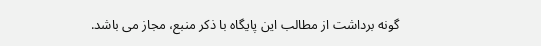گونه برداشت از مطالب این پایگاه با ذکر منبع، مجاز می باشد.